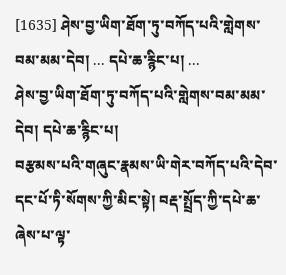[1635] ཤེས་བྱ་ཡིག་ཐོག་ཏུ་བཀོད་པའི་གླེགས་བམ་མམ་དེབ། ... དཔེ་ཆ་རྙིང་པ། ...
ཤེས་བྱ་ཡིག་ཐོག་ཏུ་བཀོད་པའི་གླེགས་བམ་མམ་དེབ། དཔེ་ཆ་རྙིང་པ།
བརྩམས་པའི་གཞུང་རྣམས་ཡི་གེར་བཀོད་པའི་དེབ་དང་པོ་ཏི་སོགས་ཀྱི་མིང་སྟེ། བརྡ་སྤྲོད་ཀྱི་དཔེ་ཆ་ཞེས་པ་ལྟ་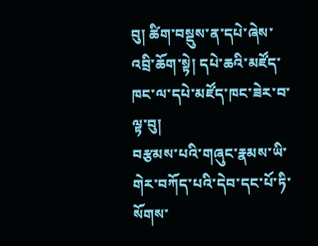བུ། ཚིག་བསྡུས་ན་དཔེ་ཞེས་འབྲི་ཆོག་སྟེ། དཔེ་ཆའི་མཛོད་ཁང་ལ་དཔེ་མཛོད་ཁང་ཟེར་བ་ལྟ་བུ།
བརྩམས་པའི་གཞུང་རྣམས་ཡི་གེར་བཀོད་པའི་དེབ་དང་པོ་ཏི་སོགས་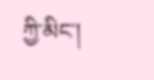ཀྱི་མིང་།